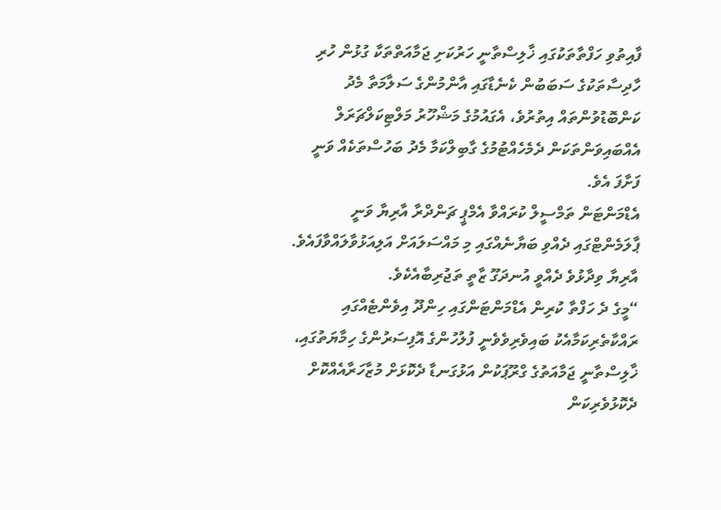ފާއިތުވި ހަފްތާތަކުގައި ޚާލިސްތާނީ ހަރުކަށި ޖަމާއަތްތަކާ ގުޅުން ހުރި ހާދިސާތަކުގެ ސަބަބުން ކެނެޑާގައި އާންމުންގެ ސަލާމަތާ މެދު ކަންބޮޑުވުންތައް އިތުރުވެ، އެގައުމުގެ މަޝްހޫރު މަލްޓިކަލްޗަރަލް އެއްބައިވަންތަކަން ދެމެހެއްޓުމުގެ ގާބިލްކަމާ މެދު ބަހުސްތަކެއް ވަނީ ފަށާފަ އެވެ.
އެޑްމަންޓަން ތަމްސީލް ކުރައްވާ އެމްޕީ ޗަންދްރާ އާރިޔާ ވަނީ ޕާލަމެންޓްގައި ދެއްވި ބަޔާނެއްގައި މި މައްސަލައަށް އަލިއަޅުވާލައްވާފައެވެ. އާރިޔާ ވިދާޅުވެ ދެއްވީ އުނދަގޫ ޒާތީ ތަޖުރިބާއެކެވެ.
“މީގެ ދެ ހަފްތާ ކުރިން އެޑްމަންޓަންގައި ހިންދޫ އިވެންޓެއްގައި ރައްކާތެރިކަމާއެކު ބައިވެރިވެވެނީ ފުލުހުންގެ އޮފިސަރުންގެ ހިމާޔަތުގައި، ޚާލިސްތާނީ ޖަމާއަތުގެ ގްރޫޕަކުން އަޅުގަނޑާ ދެކޮޅަށް މުޒާހަރާއެއްކޮށް ދެކޮޅުވެރިކަން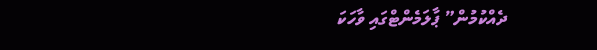ދެއްކުމުން” ޕާލަމެންޓްގައި ވާހަކަ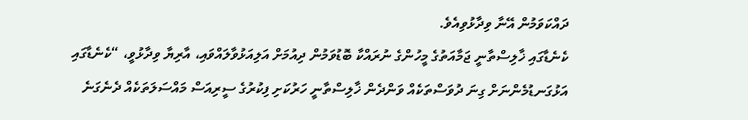ދައްކަވަމުން އޭނާ ވިދާޅުވިއެވެ.
ކެނެޑާގައި ޚާލިސްތާނީ ޖަމާއަތުގެ މީހުންގެ ނުރައްކާ ބޮޑުވަމުން ދިއުމަށް އަލިއަޅުވާލައްވައި، އާރިޔާ ވިދާޅުވީ، “ކެނެޑާގައި އަޅުގަނޑުމެންނަށް ގިނަ ދުވަސްތަކެއް ވަންދެން ޚާލިސްތާނީ ހަރުކަށި ފިކުރުގެ ސީރިއަސް މައްސަލަތަކެއް ދެނެގަނެ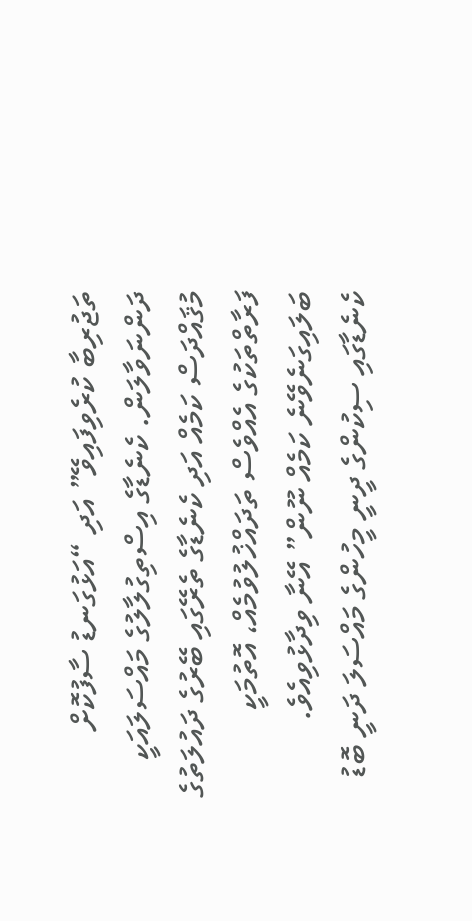ތަޖުރިބާ ކުރެވިފައިވޭ” އަދި “އަޅުގަނޑު ސާފުކޮށް ދަންނަވާލަން. ކެނެޑާގެ އިސްތިގުލާލުގެ މައްސަލައަކީ މުޤައްދަސް ކަމެއް އަދި ކެނެޑާގެ ތެރޭގައި ބޭރުގެ ދައުލަތުގެ ފަރާތްތަކުގެ އެއްވެސް ތަދައްޚުލުވުމެއް، އޮތުމަކީ ބަލައިގަނެވޭނެ ކަމެއް ނޫން” އޭނާ ވިދާޅުވިއެވެ.
ކެނެޑާގައި ސިކުންގެ ދީނީ މީހުންގެ މައްސަލަ ދަނީ ބޮޑު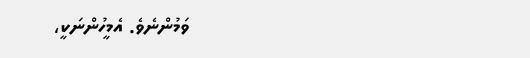ވަމުންނެވެ. އެމީހުންނަކީ،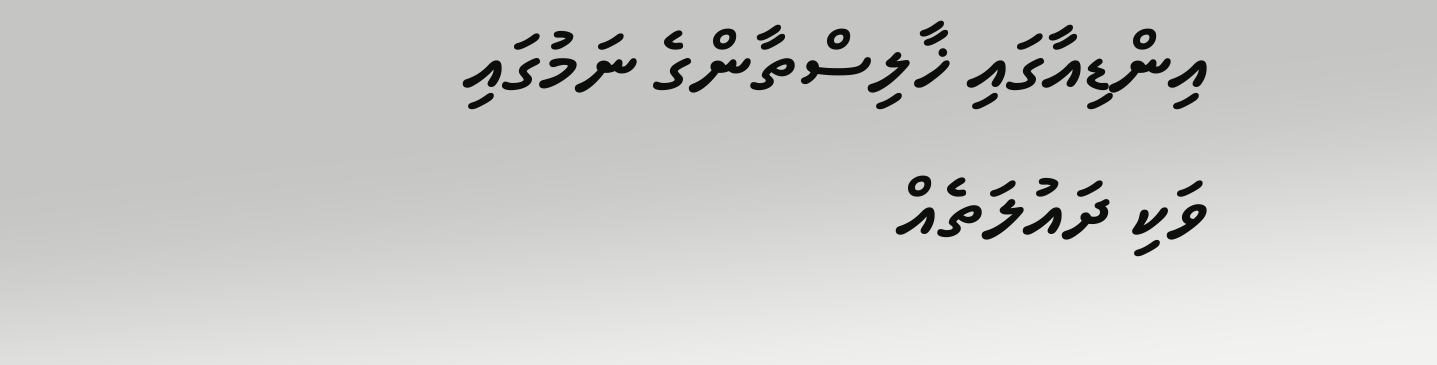އިންޑިއާގައި ޚާލިސްތާންގެ ނަމުގައި ވަކި ދައުލަތެއް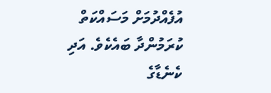އުފެއްދުމަށް މަސައްކަތް ކުރަމުންދާ ބައެކެވެ. އަދި ކެނެޑާގެ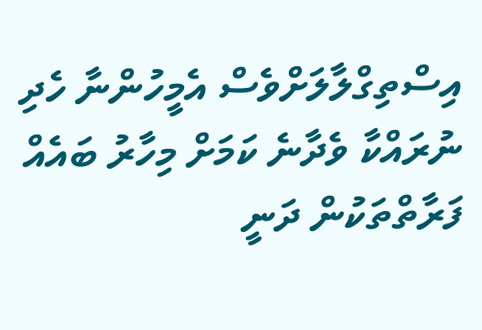އިސްތިގްލާލަށްވެސް އެމީހުންނާ ހެދި ނުރައްކާ ވެދާނެ ކަމަށް މިހާރު ބައެއް ފަރާތްތަކުން ދަނީ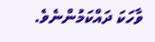ވާހަކަ ދައްކަމުންނެވެ.